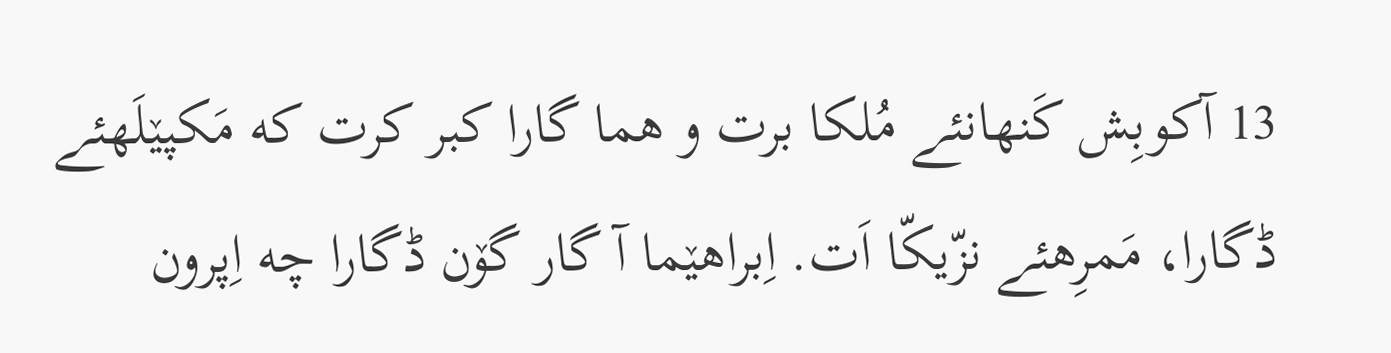13 آکوبِش کَنهانئے مُلکا برت و هما گارا کبر کرت که مَکپێلَهئے ڈگارا، مَمرِهئے نزّیکّا اَت. اِبراهێما آ گار گۆن ڈگارا چه اِپرون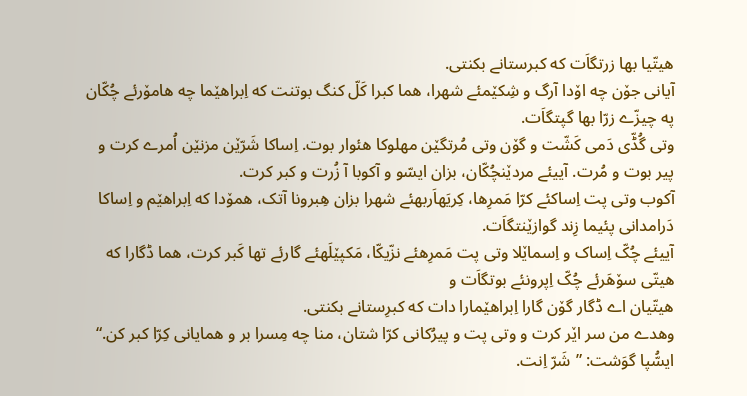هیتّیا بها زرتگاَت که کبرستانے بکنتی.
آیانی جۆن چه اۆدا آرگ و شِکێمئے شهرا، هما کبرا کَلّ کنگ بوتنت که اِبراهێما چه هامۆرئے چُکّان په چیزّے زرّا بها گپتگاَت.
وتی گُڈّی دَمی کَشّت و گۆن وتی مُرتگێن مهلوکا هئوار بوت. اِساکا شَرّێن مزنێن اُمرے کرت و پیر بوت و مُرت. آییئے مردێنچُکّان، بزان ایسّو و آکوبا آ زُرت و کبر کرت.
آکوب وتی پت اِساکئے کرّا مَمرِها، کِریَهاَربهئے شهرا بزان هِبرونا آتک، همۆدا که اِبراهێم و اِساکا دَرامدانی پئیما زِند گوازێنتگاَت.
آییئے چُکّ اِساک و اِسماێلا وتی پت مَمرِهئے نزّیکّا، مَکپێلَهئے گارئے تها کَبر کرت، هما ڈگارا که هیتّی سۆهَرئے چُکّ اِپرونئے بوتگاَت و
هیتّیان اے ڈگار گۆن گارا اِبراهێمارا دات که کبرِستانے بکنتی.
وهدے من سر اێر کرت و وتی پت و پیرُکانی کرّا شتان، منا چه مِسرا بر و همایانی کِرّا کبر کن.“ ایسُّپا گوَشت: ”شَرّ اِنت.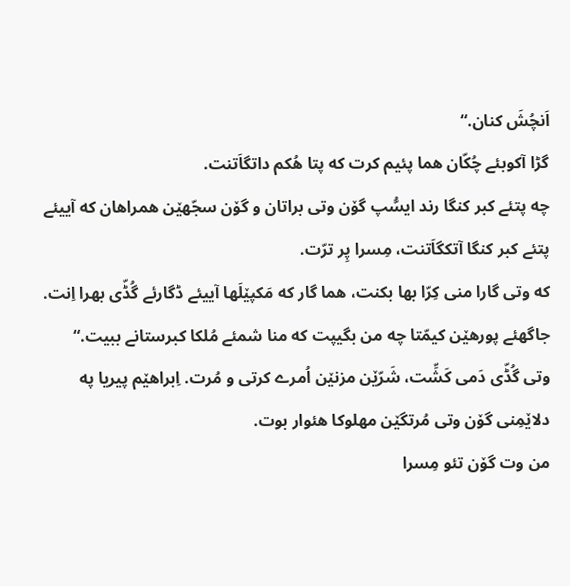اَنچُشَ کنان.“
گڑا آکوبئے چُکّان هما پئیم کرت که پتا هُکم داتگاَتنت.
چه پتئے کبر کنگا رند ایسُّپ گۆن وتی براتان و گۆن سجّهێن همراهان که آییئے پتئے کبر کنگا آتکگاَتنت، مِسرا پِر ترّت.
که وتی گارا منی کِرّا بها بکنت، هما گار که مَکپێلَها آییئے ڈگارئے گُڈّی بهرا اِنت. جاگهئے پورهێن کیمّتا چه من بگیپت که منا شمئے مُلکا کبرستانے ببیت.“
وتی گُڈّی دَمی کَشِّت، شَرّێن مزنێن اُمرے کرتی و مُرت. اِبراهێم پیریا په دلاێمِنی گۆن وتی مُرتگێن مهلوکا هئوار بوت.
من وت گۆن تئو مِسرا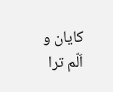کایان و اَلّم ترا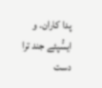پدا کاران. و ایسُّپئے جند ترا دست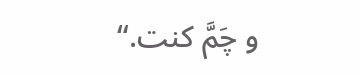و چَمَّ کنت.“